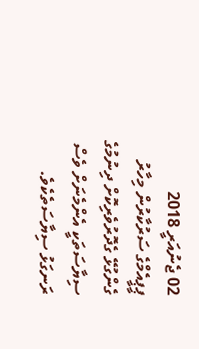02 ޖެނުއަރީ 2018
ޕީޕީއެމްގެ ސަރުކާރުން މިހާރު ގެންގުޅޭ ގެދޮރުވެރިކޮށް ދިނުމުގެ ސިޔާސަތަކީ އެންމެނަށް ވެސް ރަނގަޅު ސިޔާސަތެކެވެ.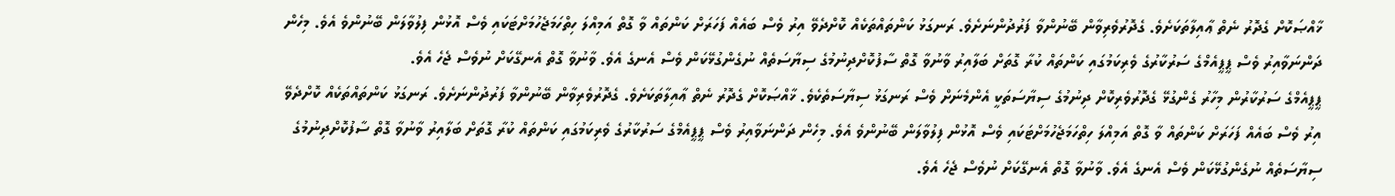ޚާއްޞަކޮށް ގެދޮރު ނެތް ޢާއިލާތަކަށެވެ. ގެދޮރުވެރިވާން ބޭނުންވާ ފަރުދުންނަށެވެ. ރަނގަޅު ކަންތައްތަކެއް ކޮށްދެވޭ އިރު ވެސް ބައެއް ފަހަރަށް ކަންތައް ވާ ގޮތް އަމިއްލަ ހިތްހަމަޖެހުމަށްޓަކައި ވެސް އޮޅުން ފިލުވާލަން ބޭނުންވެ އެވެ. މިހެން ދަންނަވާއިރު ވެސް ޕީޕީއެމްގެ ސަރުކާރުގެ ވެރިކަމުގައި ކަންތައް ކުރާ ގޮތަށް ބަލާއިރު ވާނުވާ ގޮތް ސާފުކޮށްދިނުމުގެ ސިޔާސަތެއް ނުގެންގުޅޭކަން ވެސް އެނގެ އެވެ. ވާނުވާ ގޮތް އެނގޭކަށް ނުވެސް ޖެހެ އެވެ.
ޕީޕީއެމްގެ ސަރުކާރުން މިހާރު ގެންގުޅޭ ގެދޮރުވެރިކޮށް ދިނުމުގެ ސިޔާސަތަކީ އެންމެނަށް ވެސް ރަނގަޅު ސިޔާސަތެކެވެ. ޚާއްޞަކޮށް ގެދޮރު ނެތް ޢާއިލާތަކަށެވެ. ގެދޮރުވެރިވާން ބޭނުންވާ ފަރުދުންނަށެވެ. ރަނގަޅު ކަންތައްތަކެއް ކޮށްދެވޭ އިރު ވެސް ބައެއް ފަހަރަށް ކަންތައް ވާ ގޮތް އަމިއްލަ ހިތްހަމަޖެހުމަށްޓަކައި ވެސް އޮޅުން ފިލުވާލަން ބޭނުންވެ އެވެ. މިހެން ދަންނަވާއިރު ވެސް ޕީޕީއެމްގެ ސަރުކާރުގެ ވެރިކަމުގައި ކަންތައް ކުރާ ގޮތަށް ބަލާއިރު ވާނުވާ ގޮތް ސާފުކޮށްދިނުމުގެ ސިޔާސަތެއް ނުގެންގުޅޭކަން ވެސް އެނގެ އެވެ. ވާނުވާ ގޮތް އެނގޭކަށް ނުވެސް ޖެހެ އެވެ.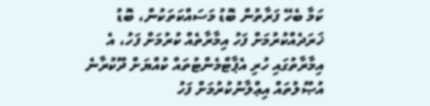ކަމާ ބެހޭ ފަރާތުން ބޮޑު މަސައްކަތަކުން، ބޮޑު ޚަރަދެއްކުރުމަށް ފަހު އިމާރާތެއް ކުރުމަށް ފަހު، އެ އިމާރާތުގައި ހުރި އެޕާޓްމެންޓުތައް ކުއްޔަށް ދޫކުރާނެ އުޞޫލުތައް އިޢްލާނުކުރުމަށް ފަހު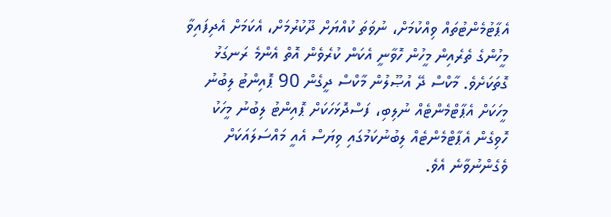އެޕާޓުމެންޓުތައް ވިއްކުމަށް، ނުވަތަ ކުއްޔަށް ދޫކުރުމަށް، އެކަމަށް އެދިފައިވާ މީހުންގެ ތެރެއިން މީހުން ހޮވާނީ އެކަން ކުރެވެން އޮތް އެންމެ ރަނގަޅު ގޮތަކަށެވެ. މާކްސް ދޭ އުޞޫލުން މާކްސް ދީގެން 90 ޕޮއިންޓު ލިބުނު މީހަކަށް އެޕާޓްމެންޓެއް ނުލިބި، ފަސްދޮޅަހަކަށް ޕޮއިންޓު ލިބުނު މީހަކު ހޮވިގެން އެޕާޓްމެންޓެއް ލިބުނުކަމުގައި ވިޔަސް އެއީ މައްސަލައަކަށް ވެގެންނުވާނެ އެވެ.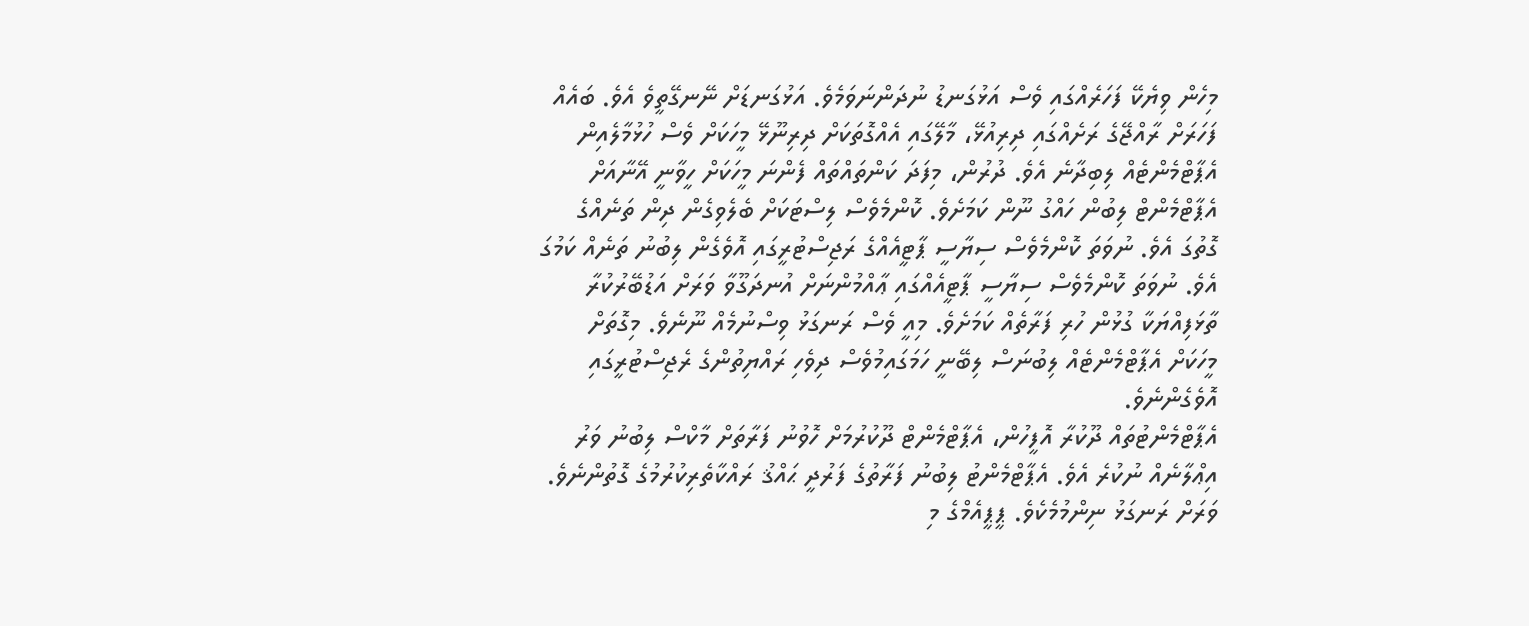މިހެން ވިޔެކޭ ފަހަރެއްގައި ވެސް އަޅުގަނޑު ނުދަންނަވަމެވެ. އަޅުގަނޑަށް ނޭނގޭތީވެ އެވެ. ބައެއް ފަހަރަށް ރާއްޖޭގެ ރަށެއްގައި ދިރިއުޅޭ، މާލޭގައި އެއްގޮތަކަށް ދިރިނޫޅޭ މީހަކަށް ވެސް ހުޅުމާލެއިން އެޕާޓްމެންޓެއް ލިބިދާނެ އެވެ. ދުރުން، މިފަދަ ކަންތައްތައް ފެންނަ މީހަކަށް ހީވާނީ އޭނާއަށް އެޕާޓްމެންޓް ލިބުން ހައްގު ނޫން ކަމަށެވެ. ކޮންމެވެސް ލިސްޓަކަށް ބެލެވިގެން ދިން ތަނެއްގެ ގޮތުގަ އެވެ. ނުވަތަ ކޮންމެވެސް ސިޔާސީ ޕާޓީއެއްގެ ރަޖިސްޓުރީގައި އޮވެގެން ލިބުނު ތަނެއް ކަމުގަ އެވެ. ނުވަތަ ކޮންމެވެސް ސިޔާސީ ޕާޓީއެއްގައި ޢާއްމުންނަށް އުނދަގޫވާ ވަރަށް އަޑުބޭރުކުރާ ތާޅަފިއްޔަކާ ގުޅުން ހުރި ފަރާތެއް ކަމަށެވެ. މިއީ ވެސް ރަނގަޅު ވިސްނުމެއް ނޫނެވެ. މިގޮތަށް މީހަކަށް އެޕާޓްމެންޓެއް ލިބުނަސް ލިބޭނީ ހަމަގައިމުވެސް ދިވެހި ރައްޔިތުންގެ ރެޖިސްޓުރީގައި އޮވެގެންނެވެ.
އެޕާޓްމެންޓުތައް ދޫކުރާ އޮފީހުން، އެޕާޓްމެންޓް ދޫކުރުމަށް ހޮވުނު ފަރާތަށް މާކްސް ލިބުނު ވަރު އިޢްލާނެއް ނުކުރެ އެވެ. އެޕާޓްމެންޓު ލިބުނު ފަރާތުގެ ފަރުދީ ޙައްޤު ރައްކާތެރިކުރުމުގެ ގޮތުންނެވެ. ވަރަށް ރަނގަޅު ނިންމުމެކެވެ. ޕީޕީއެމްގެ މި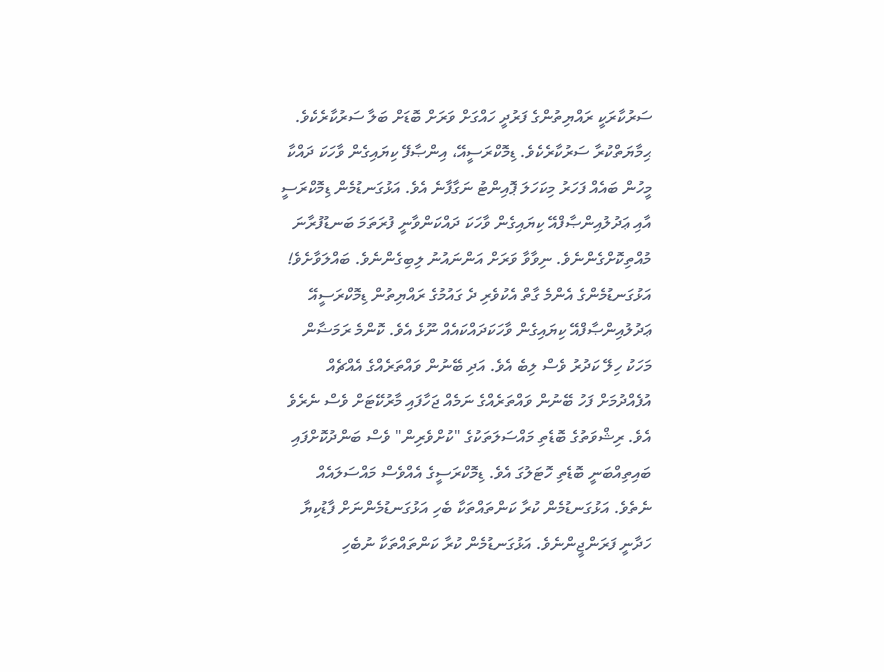ސަރުކާރަކީ ރައްޔިތުންގެ ފަރުދީ ހައްގަށް ވަރަށް ބޮޑަށް ބަލާ ސަރުކާރެކެވެ. ޙިމާޔަތްކުރާ ސަރުކާރެކެވެ. ޑިމޮކްރަސީއޭ، އިންޞާފޭ ކިޔައިގެން ވާހަކަ ދައްކާ މީހުން ބައެއް ފަހަރު މިކަހަލަ ޕޮއިންޓު ނަގާފާނެ އެވެ. އަޅުގަނޑުމެން ޑިމޮކްރަސީ އާއި ޢަދުލުއިންޞާފްއޭ ކިޔައިގެން ވާހަކަ ދައްކަންވާނީ ފުރަތަމަ ބަނޑުފުރާނަ މުއްތިކޮށްގެންނެވެ. ނިވާވާ ވަރަށް އަންނައުނު ލިބިގެންނެވެ. ބައްލަވާށެވެ! އަޅުގަނޑުމެންގެ އެންމެ ގާތް އެކުވެރި ދެ ގައުމުގެ ރައްޔިތުން ޑިމޮކްރަސީއޭ ޢަދުލުއިންޞާފްއޭ ކިޔައިގެން ވާހަކަދައްކައެއް ނޫޅެ އެވެ. ކޮންމެ ރަމަޟާން މަހަކު ހިލޭ ކަދުރު ވެސް ލިބެ އެވެ. އަދި ބޭނުން ވައްތަރެއްގެ އެއްޗެއް އުފެއްދުމަށް ފަހު ބޭނުން ވައްތަރެއްގެ ނަމެއް ޖަހާފައި މާރުކޭޓަށް ވެސް ނެރެވެ އެވެ. ރިޝްވަތުގެ ބޮޑެތި މައްސަލަތަކުގެ "ކުށްވެރިން" ވެސް ބަންދުކޮށްފައި ބައިތިއްބަނީ ބޮޑެތި ހޮޓަލުގަ އެވެ. ޑިމޮކްރަސީގެ އެއްވެސް މައްސަލައެއް ނެތެވެ. އަޅުގަނޑުމެން ކުރާ ކަންތައްތަކާ ބެހި އަޅުގަނޑުމެންނަށް ފާޑުކިޔާ ހަދާނީ ފަރަންޖީންނެވެ. އަޅުގަނޑުމެން ކުރާ ކަންތައްތަކާ ނުބެހި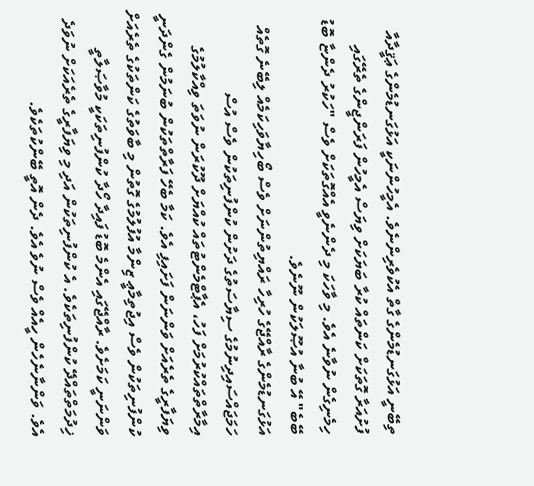ތިބޭނީ އަޅުގަނޑުމެންގެ ގާތް އެކުވެރިންނެވެ. އެމީހުންނަކީ އަޅުގަނޑުމެންގެ ޢަޤީދާއާ ފުށުއަރާ ގޮތަކަށް ކަންތައް ކުރާ ބަޔަކަށް ވިޔަސް އެމީހުން ފަރަންޖީންގެ ތެރޭގައި ހިމެނިގެން ނުވާނެ އެވެ. މި ވާހަކަ މި ދެންނެވީ އެއްގޮތަކަށް ވެސް "ހަކުރު ދެންޏާ ބޮޑު ބޭބެ" އޭ ބުނާ އުޞޫލަކުން ނޫނެވެ.
އަޅުގަނޑުމެންގެ ރާއްޖޭގެ ހުރިހާ ރައްޔިތުންނަށް ވެސް ބޯހިޔާވަހިކަމެއް ލިބޭނެ ގޮތެއް ހަމަޖައްސައިދިނުމުގެ ސިޔާސަތުގެ ދަށުން ކުންފުނިތަކުން ވެސް އުސް އިމާރާތްތައްކުރުމަށް ފަހު، އެޕާޓްމެންޓުތައް ކުއްޔަށް ދޫކުރަން ނުވަތަ ވިއްކާލުމުގެ ވިޔަފާރީގެ ތެރެއަށް ވަންނަން ފަށައިފި އެވެ. ކަމާ ބެހޭ ފަރާތްތަކުން ބުނަމުން ގެންދަނީ ކުންފުނިތަކުން ވެސް އިޖުތިމާޢީ ޒިންމާ އުފުލުމުގެ ގޮތުން މި ބާވަތުގެ ކަންތަކުގެ ތެރެއަށް ވަންނަނީ ކަމަށެވެ. ރާއްޖޭގައި އެންމެ ބޮޑު ފައިދާ ހޯދާ ކުންފުނިތަކަކީ މުވާޞަލާތީ ޚިދުމަތްތައްދޭ ކުންފުނިތަކެވެ. އެ ކުންފުނިތަކުން އަދި މި ވިޔަފާރީގެ ތެރެއަކަށް ނުވަދެ އެވެ. ވަންނާނެހެން ހީއެއް ވެސް ނުވެ އެވެ. ދެން އޮތީ ބޭންކުތަކެވެ.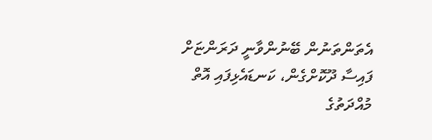އެތަންތަނުން ބޭނުންވާނީ ދަރަންޏަށް ފައިސާ ދޫކޮށްގެން، ކަނޑައެޅިފައި އޮތް މުއްދަތުގެ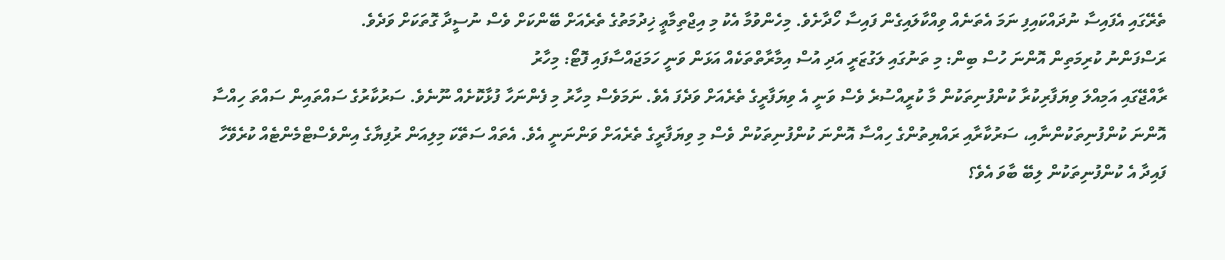ތެރޭގައި އެފައިސާ ނުދައްކައިފި ނަމަ އެތަނެއް ވިއްކާލައިގެން ފައިސާ ހޯދާށެވެ. މިހެންވުމާ އެކު މި އިޖްތިމާޢީ ޚިދުމަތުގެ ތެރެއަށް ބޭންކަށް ވެސް ނުސީދާ ގޮތަކަށް ވަދެވެ.
ރަސްފަންނު ކުރިމަތިން އޮންނަ ހުސް ބިން: މި ތަނުގައި ލަގުޒަރީ އަދި އުސް އިމާރާތްތަކެއް އަޅަން ވަނީ ހަމަޖައްސާފައި ފޮޓޯ: މިހާރު
ރާއްޖޭގައި އަމިއްލަ ވިޔަފާރިކުރާ ކުންފުނިތަކުން މާ ކުރީއްސުރެ ވެސް ވަނީ އެ ވިޔަފާރީގެ ތެރެއަށް ވަދެފަ އެވެ. ނަމަވެސް މިހާރު މި ފެންނަހާ ފުޅާކޮށެއް ނޫނެވެ. ސަރުކާރުގެ ސައްތައިން ސައްތަ ހިއްސާ އޮންނަ ކުންފުނިތަކުންނާއި، ސަރުކާރާއި ރައްޔިތުންގެ ހިއްސާ އޮންނަ ކުންފުނިތަކުން ވެސް މި ވިޔަފާރީގެ ތެރެއަށް ވަންނަނީ އެވެ. އެތައް ސަތޭކަ މިލިއަން ރުފިޔާގެ އިންވެސްޓްމެންޓެއް ކުރެވޭހާ ފައިދާ އެ ކުންފުނިތަކުން ލިބޭ ބާވަ އެވެ؟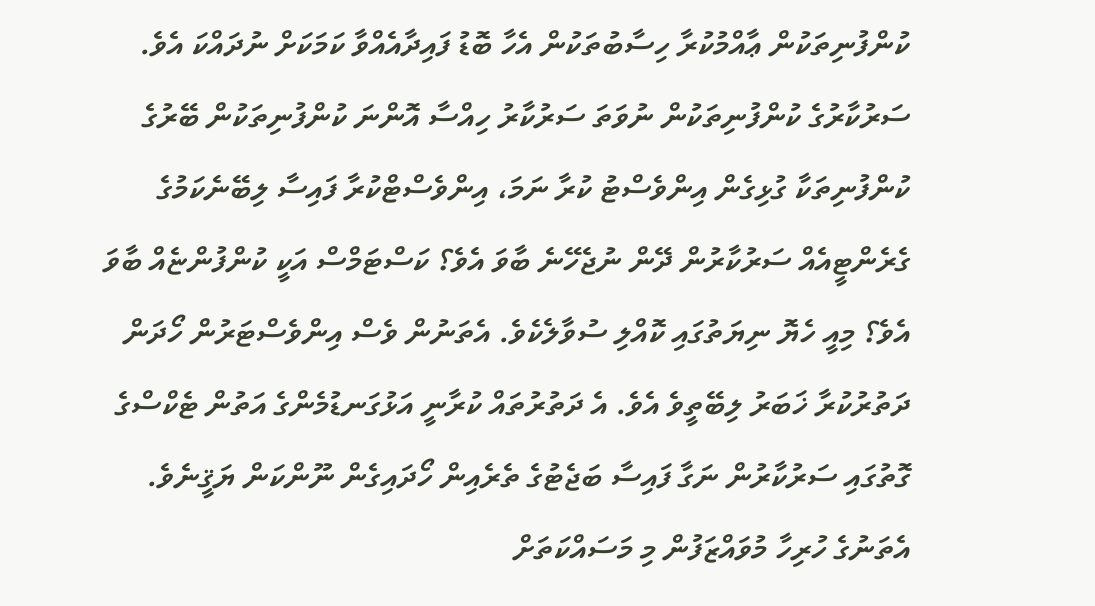ކުންފުނިތަކުން ޢާއްމުކުރާ ހިސާބުތަކުން އެހާ ބޮޑު ފައިދާއެއްވާ ކަމަކަށް ނުދައްކަ އެވެ. ސަރުކާރުގެ ކުންފުނިތަކުން ނުވަތަ ސަރުކާރު ހިއްސާ އޮންނަ ކުންފުނިތަކުން ބޭރުގެ ކުންފުނިތަކާ ގުޅިގެން އިންވެސްޓު ކުރާ ނަމަ، އިންވެސްޓްކުރާ ފައިސާ ލިބޭނެކަމުގެ ގެރެންޓީއެއް ސަރުކާރުން ދޭން ނުޖެހޭނެ ބާވަ އެވެ؟ ކަސްޓަމްސް އަކީ ކުންފުންޏެއް ބާވަ އެވެ؟ މިއީ ހެޔޮ ނިޔަތުގައި ކޮއްލި ސުވާލެކެވެ. އެތަނުން ވެސް އިންވެސްޓަރުން ހޯދަން ދަތުރުކުރާ ޚަބަރު ލިބޭތީވެ އެވެ. އެ ދަތުރުތައް ކުރާނީ އަޅުގަނޑުމެންގެ އަތުން ޓެކްސްގެ ގޮތުގައި ސަރުކާރުން ނަގާ ފައިސާ ބަޖެޓުގެ ތެރެއިން ހޯދައިގެން ނޫންކަން ޔަޤީނެވެ. އެތަނުގެ ހުރިހާ މުވައްޒަފުން މި މަސައްކަތަށް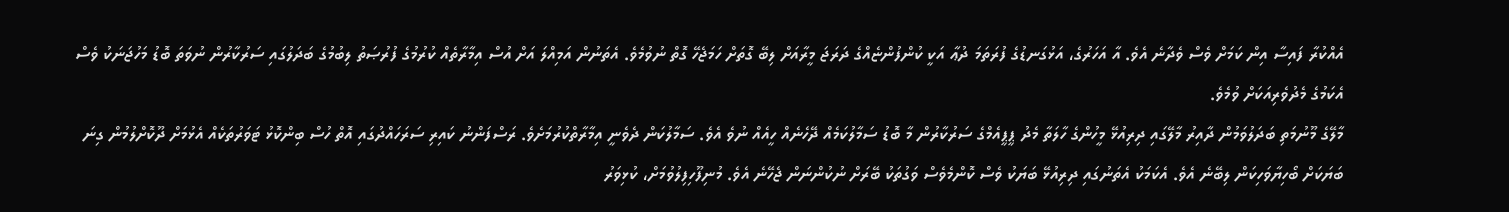އެއްކުރާ ފައިސާ އިން ކަމަށް ވެސް ވެދާނެ އެވެ. އާ އަހަރުގެ، އަޅުގަނޑުގެ ފުރަތަމަ ދުޢާ އަކީ ކުންފުންޏެއްގެ ދަރަޖަ މީރާއަށް ލިބޭ ގޮތަށް ހަމަޖެހޭ ގޮތް ނުވުމެވެ. އެތަނުން އަމިއްލަ އަށް އުސް އިމާރާތެއް ކުރުމުގެ ފުރުޞަތު ލިބުމުގެ ބަދަލުގައި ސަރުކާރުން ނުވަތަ ބޮޑު މަހުޖަނަކު ވެސް އެކަމުގެ މެދުވެރިއަކަށް ވުމެވެ.
މާލޭގެ މޫނުމަތި ބަދަލުވަމުން ދާއިރު މާލޭގައި ދިރިއުޅޭ މީހުންގެ ހާލަތާ މެދު ޕީޕީއެމްގެ ސަރުކާރުން މާ ބޮޑު ސަމާލުކަމެއް ދޭހެނެއް ހީއެއް ނުވެ އެވެ. ސަމާލުކަން ދެވެނީ އިމާރާތްކުރުމަށެވެ. ރަސްފަންނު ކައިރި ސަރަހައްދުގައި އޮތް ހުސް ބިންކޮޅު ޓަވަރުތަކެއް އެޅުމަށް ދޫކޮށްލުމުން ގިނަ ބަޔަކަށް ބޯހިޔާވަހިކަން ލިބޭނެ އެވެ. އެކަމަކު އެތަނުގައި ދިރިއުޅޭ ބަޔަކު ވެސް ކޮންމެވެސް ވަގުތަކު ބޭރަށް ނުކުންނަން ޖެހޭނެ އެވެ. މުނިފޫހިފިލުވުމަށް، ކުޅިވަރު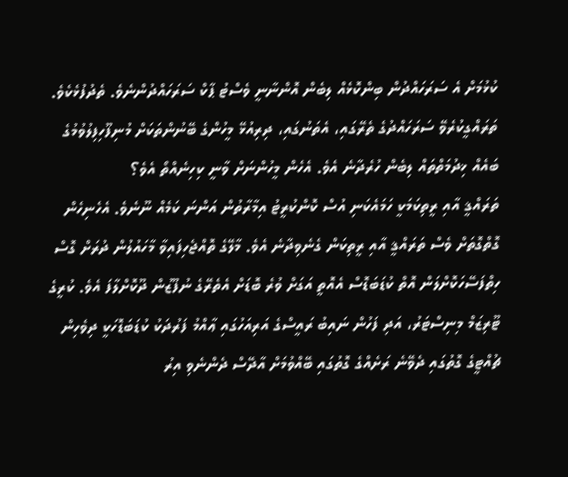ކުޅުމަށް އެ ސަރަހައްދުން ބިންކޮޅެއް ލިބެން އޮންނާނީ ވެސްޓު ޕާކް ސަރަހައްދުންނެވެ. ތެދުފުޅެކެވެ. ތަރައްގީކުރެވޭ ސަރަހައްދުގެ ތެރޭގައި، އެތަނުގައި، ދިރިއުޅޭ މީހުންގެ ބޭނުންތަކަށް މުނިފޫހިފިލުވުމުގެ ބައެއް ޚިދުމަތްތައް ލިބެން ހުރެދާނެ އެވެ. އެހެން މީހުންނަށް ވާނީ ކިހިނެއްތޯ އެވެ؟
ތަރައްޤީ އާއި ރީތިކަމަކީ ހަމައެކަނި އުސް ކޮންކުރީޓު އިމާރާތުން އަންނަ ކަމެއް ނޫނެވެ. އެހެނިހެން ގޮތްގޮތަށް ވެސް ތަރައްޤީ އާއި ރީތިކަން ގެނެވިދާނެ އެވެ. މާލޭގެ ތޮއްޖެހިފައިވާ މާހައުލުން ދުރަށް ގޮސް ހިތްފަސޭހަކޮށްލަން އޮތް ކުޑަބަޑޮސް އެއޮތީ އަގަށް ވުރެ ބޮޑަށް އެތެރޭގެ ނުފޫޒުން ދޫކޮށްލާފަ އެވެ. ކުރީގެ ޓޫރިޒަމް މިނިސްޓަރު، އަދި ފަހުން ނައިބު ރައީސްގެ އަރިއަހުގައި ޢާއްމު ފަރުދަކު ކުޑަބަޑޮހަކީ ދިވެހިން ޗުއްޓީގެ ގޮތުގައި ދެވޭނެ ރަށެއްގެ ގޮތުގައި ބޭއްވުމަށް އާދޭސް ދެންނެވި އިރު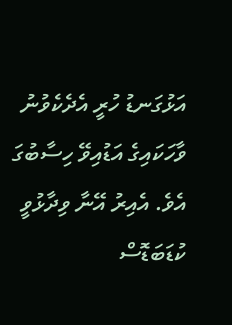އަޅުގަނޑު ހުރީ އެދެކެވުނު ވާހަކައިގެ އަޑުއިވޭ ހިސާބުގަ އެވެ. އެއިރު އޭނާ ވިދާޅުވީ ކުޑަބަޑޮސް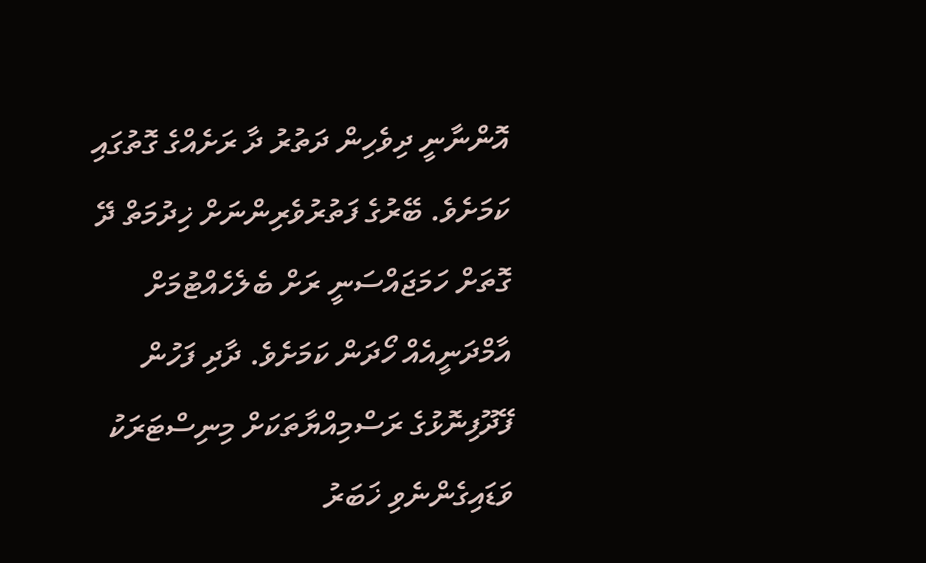އޮންނާނީ ދިވެހިން ދަތުރު ދާ ރަށެއްގެ ގޮތުގައި ކަމަށެވެ. ބޭރުގެ ފަތުރުވެރިންނަށް ޚިދުމަތް ދޭ ގޮތަށް ހަމަޖައްސަނީ ރަށް ބެލެހެއްޓުމަށް އާމްދަނީއެއް ހޯދަން ކަމަށެވެ. ދާދި ފަހުން ފޭދޫފިނޮޅުގެ ރަސްމިއްޔާތަކަށް މިނިސްޓަރަކު ވަޑައިގެންނެވި ޚަބަރު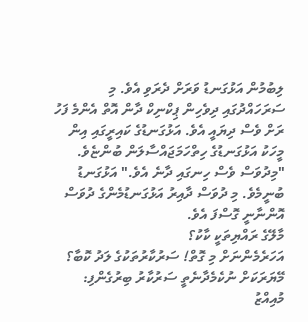ލިބުމުން އަޅުގަނޑު ވަރަށް ދެރަވި އެވެ. މި ސަރަހައްދުގައި ދިވެހިން ޕިކްނިކް ދާން އޮތް އެންމެ ފަހު ރަށް ވެސް ދިޔައީ އެވެ. އަޅުގަނޑުގެ ކައިރީގައި އިން މީހަކު އަޅުގަނޑުގެ ހިތްހަމަޖައްސާލަން ބުންޏެވެ. "މިދުވަސް ވެސް ހިނގައި ދާނެ އެވެ." އަޅުގަނޑު ބުނީމެވެ. މި ދުވަސް ދާއިރު އަޅުގަނޑުމެންގެ ދުވަސް އޮންނާނީ ގޮސްފަ އެވެ.
މާލޭގެ ރައްޔިތަކީ ކާކު؟
އަހަރެމެންނަށް މި ގޮތް! ސަރުކާރުތަކުގެ ލަދު ކޮބާ؟
މޭޔަރަކަށް ނުކެމެދާނެތީ ސަރުކާރު ބިރުގެންފި: މުއިއްޒު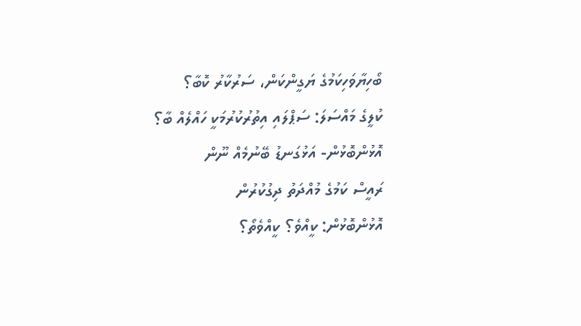ބޯހިޔާވަހިކަމުގެ ޔަގީންކަން، ސަރުކާރު ކޮބާ؟
ކުލީގެ މައްސަލަ: ސަޕްލައި އިތުރުކުރުމަކީ ހައްލެއް ބާ؟
އޮޅުންބޮޅުން- އަޅުގަނޑު ބޭނުމެއް ނޫން
ރައީސް ކަމުގެ މުއްދަތު ދިގުކުރުން
އޮޅުންބޮޅުން: ކީއްވެ؟ ކީއްވެތޯ؟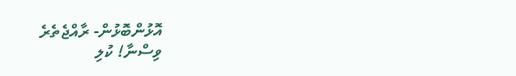އޮޅުންބޮޅުން- ރާއްޖެތެރެ
ވިސްނާ! ކުލި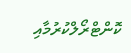ކޮންޓްރޯލްކުރުމާއި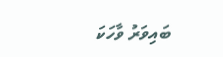ބައިވަރު ވާހަކަ